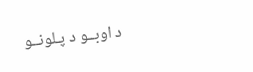د اوبــو د پـلونــو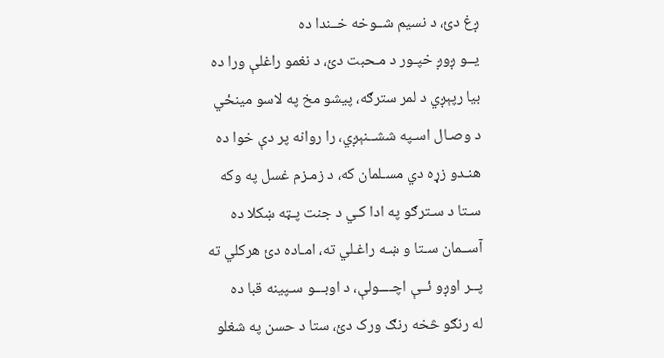ږغ دئ، د نسيم شــوخه خــندا ده
يــو ږوږ خپـور د مـحبت دئ، د نغمو راغلې ورا ده
بيا رپېږي د لمر سترګه، پيشو مخ په لاسو مينځي
د وصـال اسـپه ششــنېږي، را روانه پر دې خوا ده
هنـدو زړه دي مسـلمان که، د زمـزم غسل په وکه
سـتا د سـترګو په ادا کـي د جنت پـټه ښکلا ده
آســمان سـتا و ښـه راغـلي ته، امـاده دئ هرکلي ته
پــر اوږو ئــې اچــــولې، د اوبـــو سـپينه قبا ده
له رنګو څخه رنګ ورک دئ، ستا د حسن په شغلو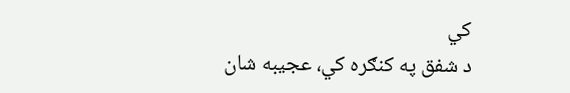کي
د شفق په کنګره کي، عجيبه شان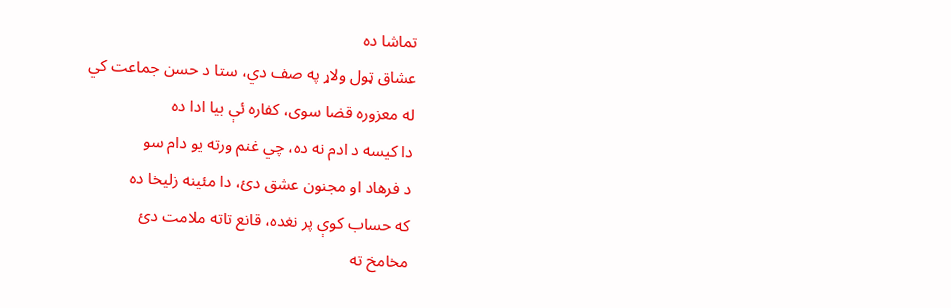تماشا ده
عشاق ټول ولاړ په صف دي، ستا د حسن جماعت کي
له معزوره قضا سوی، کفاره ئې بيا ادا ده
دا کيسه د ادم نه ده، چي غنم ورته يو دام سو
د فرهاد او مجنون عشق دئ، دا مئينه زلیخا ده
که حساب کوې پر نغده، قانع تاته ملامت دئ
مخامخ ته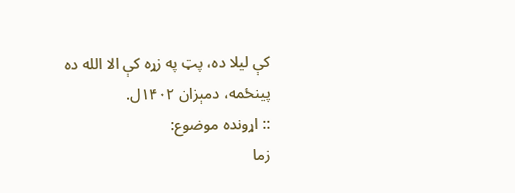کې ليلا ده، پټ په زړه کې الا الله ده
پينځمه، دمېزان ۱۴۰۲ل.
:: اړونده موضوع:
زما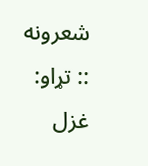شعرونه
:: تړاو:
غزل